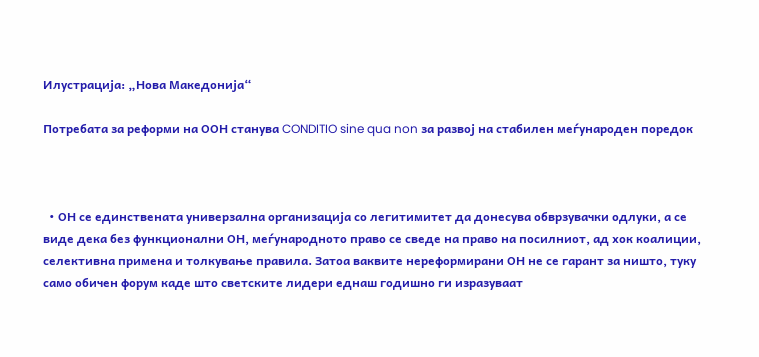Илустрација: „Нова Македонија“

Потребата за реформи на ООН станува CONDITIO sine qua non за развој на стабилен меѓународен поредок



  • ОН се единствената универзална организација со легитимитет да донесува обврзувачки одлуки, а се виде дека без функционални ОН, меѓународното право се сведе на право на посилниот, ад хок коалиции, селективна примена и толкување правила. Затоа ваквите нереформирани ОН не се гарант за ништо, туку само обичен форум каде што светските лидери еднаш годишно ги изразуваат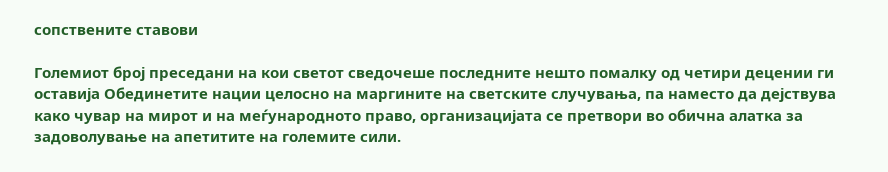сопствените ставови

Големиот број преседани на кои светот сведочеше последните нешто помалку од четири децении ги оставија Обединетите нации целосно на маргините на светските случувања, па наместо да дејствува како чувар на мирот и на меѓународното право, организацијата се претвори во обична алатка за задоволување на апетитите на големите сили.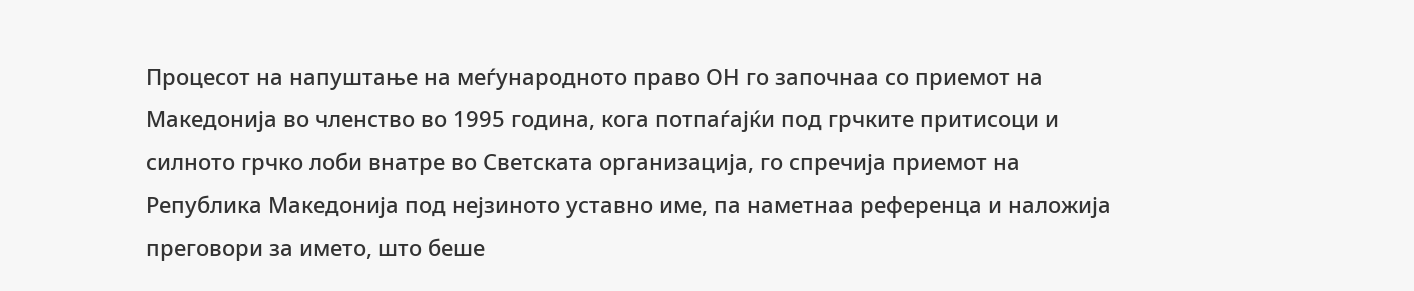Процесот на напуштање на меѓународното право ОН го започнаа со приемот на Македонија во членство во 1995 година, кога потпаѓајќи под грчките притисоци и силното грчко лоби внатре во Светската организација, го спречија приемот на Република Македонија под нејзиното уставно име, па наметнаа референца и наложија преговори за името, што беше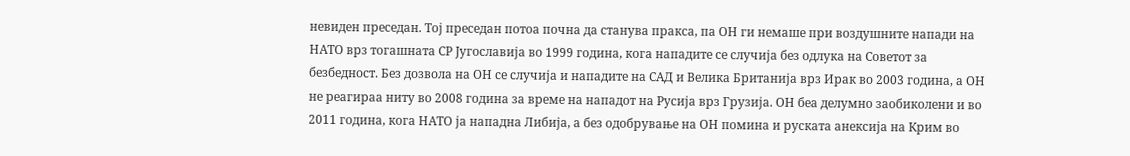невиден преседан. Тој преседан потоа почна да станува пракса, па ОН ги немаше при воздушните напади на НАТО врз тогашната СР Југославија во 1999 година, кога нападите се случија без одлука на Советот за безбедност. Без дозвола на ОН се случија и нападите на САД и Велика Британија врз Ирак во 2003 година, а ОН не реагираа ниту во 2008 година за време на нападот на Русија врз Грузија. ОН беа делумно заобиколени и во 2011 година, кога НАТО ја нападна Либија, а без одобрување на ОН помина и руската анексија на Крим во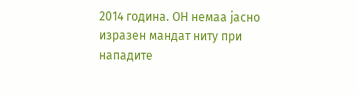2014 година. ОН немаа јасно изразен мандат ниту при нападите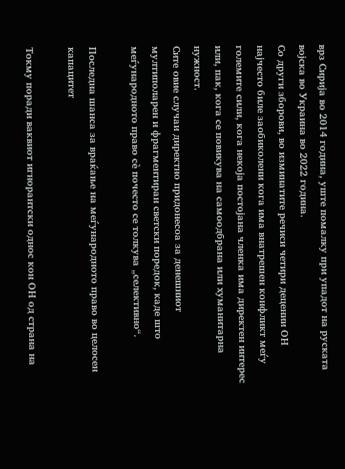врз Сирија во 2014 година, уште помалку при упадот на руската војска во Украина во 2022 година.
Со други зборови, во изминатите речиси четири децении ОН најчесто биле заобиколени кога има внатрешен конфликт меѓу големите сили, кога некоја постојана членка има директен интерес или, пак, кога се повикува на самоодбрана или хуманитарна нужност.
Сите овие случаи директно придонесоа за денешниот мултиполарен и фрагментиран светски поредок, каде што меѓународното право сè почесто се толкува „селективно“.

Последна шанса за враќање на меѓународното право во целосен капацитет

Токму поради ваквиот игнорантски однос кон ОН од страна на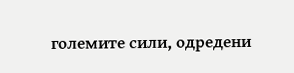големите сили, одредени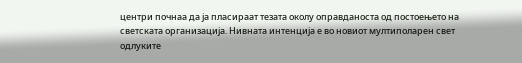центри почнаа да ја пласираат тезата околу оправданоста од постоењето на светската организација. Нивната интенција е во новиот мултиполарен свет одлуките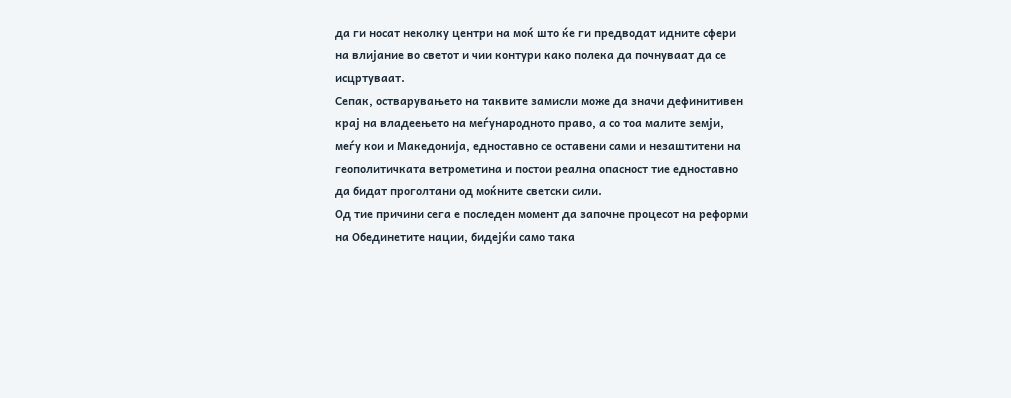да ги носат неколку центри на моќ што ќе ги предводат идните сфери на влијание во светот и чии контури како полека да почнуваат да се исцртуваат.
Сепак, остварувањето на таквите замисли може да значи дефинитивен крај на владеењето на меѓународното право, а со тоа малите земји, меѓу кои и Македонија, едноставно се оставени сами и незаштитени на геополитичката ветрометина и постои реална опасност тие едноставно да бидат проголтани од моќните светски сили.
Од тие причини сега е последен момент да започне процесот на реформи на Обединетите нации, бидејќи само така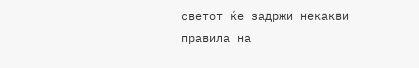светот ќе задржи некакви правила на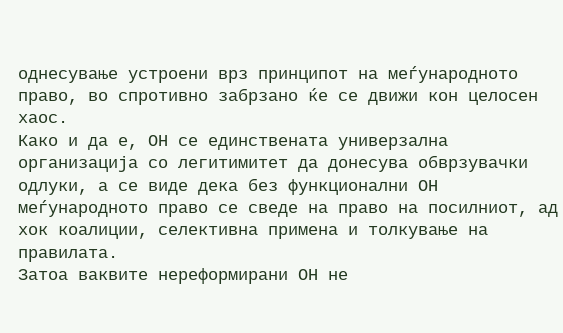однесување устроени врз принципот на меѓународното право, во спротивно забрзано ќе се движи кон целосен хаос.
Како и да е, ОН се единствената универзална организација со легитимитет да донесува обврзувачки одлуки, а се виде дека без функционални ОН меѓународното право се сведе на право на посилниот, ад хок коалиции, селективна примена и толкување на правилата.
Затоа ваквите нереформирани ОН не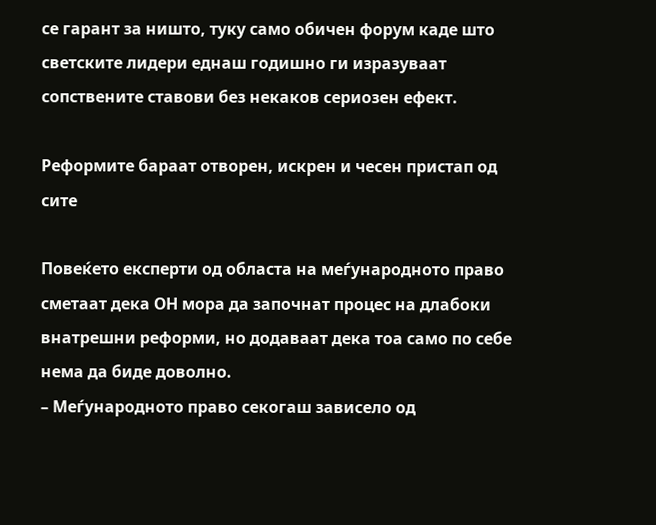се гарант за ништо, туку само обичен форум каде што светските лидери еднаш годишно ги изразуваат сопствените ставови без некаков сериозен ефект.

Реформите бараат отворен, искрен и чесен пристап од сите

Повеќето експерти од областа на меѓународното право сметаат дека ОН мора да започнат процес на длабоки внатрешни реформи, но додаваат дека тоа само по себе нема да биде доволно.
– Меѓународното право секогаш зависело од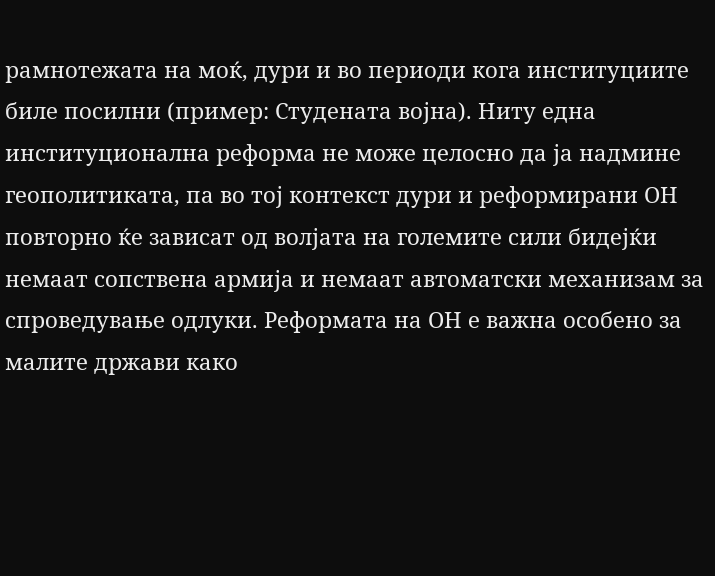рамнотежата на моќ, дури и во периоди кога институциите биле посилни (пример: Студената војна). Ниту една институционална реформа не може целосно да ја надмине геополитиката, па во тој контекст дури и реформирани ОН повторно ќе зависат од волјата на големите сили бидејќи немаат сопствена армија и немаат автоматски механизам за спроведување одлуки. Реформата на ОН е важна особено за малите држави како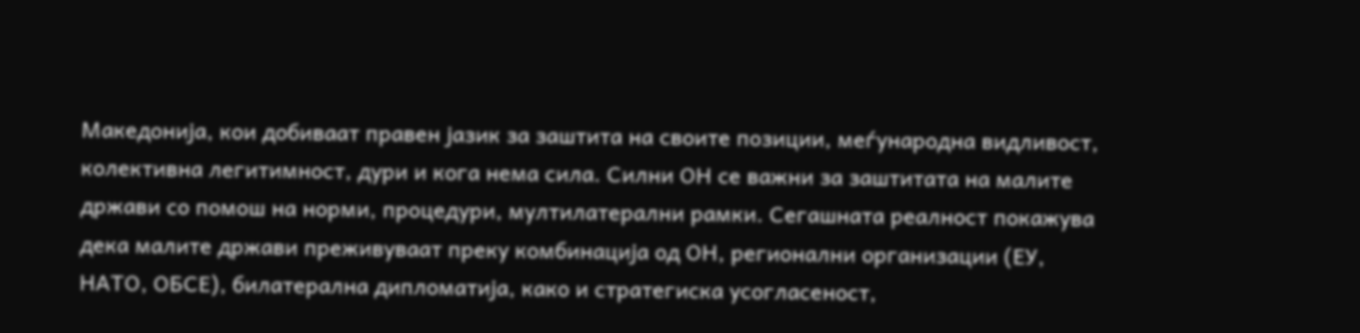Македонија, кои добиваат правен јазик за заштита на своите позиции, меѓународна видливост, колективна легитимност, дури и кога нема сила. Силни ОН се важни за заштитата на малите држави со помош на норми, процедури, мултилатерални рамки. Сегашната реалност покажува дека малите држави преживуваат преку комбинација од ОН, регионални организации (ЕУ, НАТО, ОБСЕ), билатерална дипломатија, како и стратегиска усогласеност,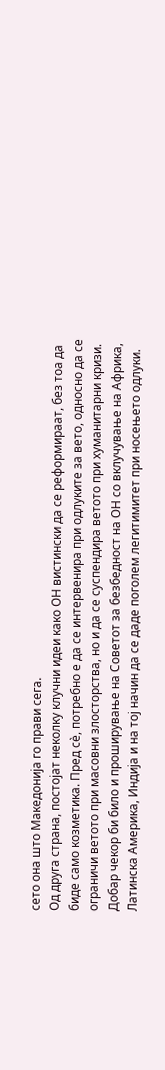сето она што Македонија го прави сега.
Од друга страна, постојат неколку клучни идеи како ОН вистински да се реформираат, без тоа да биде само козметика. Пред сè, потребно е да се интервенира при одлуките за вето, односно да се ограничи ветото при масовни злосторства, но и да се суспендира ветото при хуманитарни кризи. Добар чекор би било и проширување на Советот за безбедност на ОН со вклучување на Африка, Латинска Америка, Индија и на тој начин да се даде поголем легитимитет при носењето одлуки.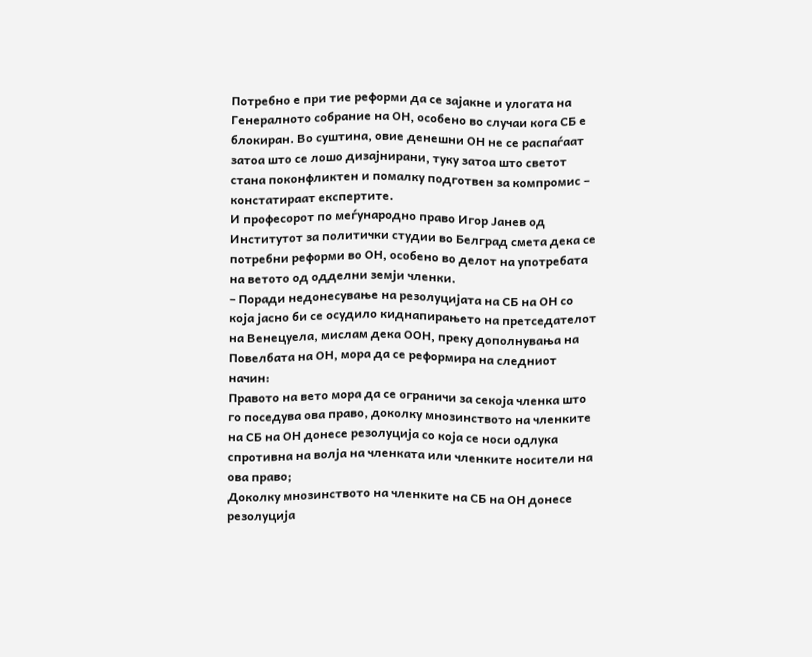Потребно е при тие реформи да се зајакне и улогата на Генералното собрание на ОН, особено во случаи кога СБ е блокиран. Во суштина, овие денешни ОН не се распаѓаат затоа што се лошо дизајнирани, туку затоа што светот стана поконфликтен и помалку подготвен за компромис – констатираат експертите.
И професорот по меѓународно право Игор Јанев од Институтот за политички студии во Белград смета дека се потребни реформи во ОН, особено во делот на употребата на ветото од одделни земји членки.
– Поради недонесување на резолуцијата на СБ на ОН со која јасно би се осудило киднапирањето на претседателот на Венецуела, мислам дека ООН, преку дополнувања на Повелбата на ОН, мора да се реформира на следниот начин:
Правото на вето мора да се ограничи за секоја членка што го поседува ова право, доколку мнозинството на членките на СБ на ОН донесе резолуција со која се носи одлука спротивна на волја на членката или членките носители на ова право;
Доколку мнозинството на членките на СБ на ОН донесе резолуција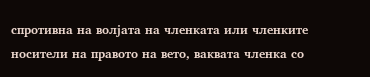спротивна на волјата на членката или членките носители на правото на вето, ваквата членка со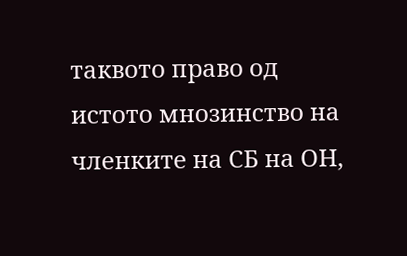таквото право од истото мнозинство на членките на СБ на ОН,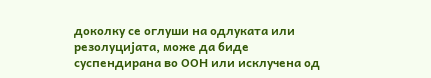доколку се оглуши на одлуката или резолуцијата, може да биде суспендирана во ООН или исклучена од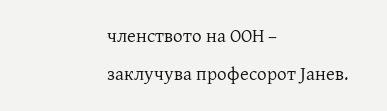членството на ООН – заклучува професорот Јанев.